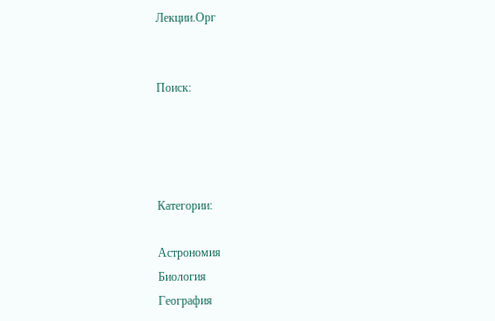Лекции.Орг


Поиск:




Категории:

Астрономия
Биология
География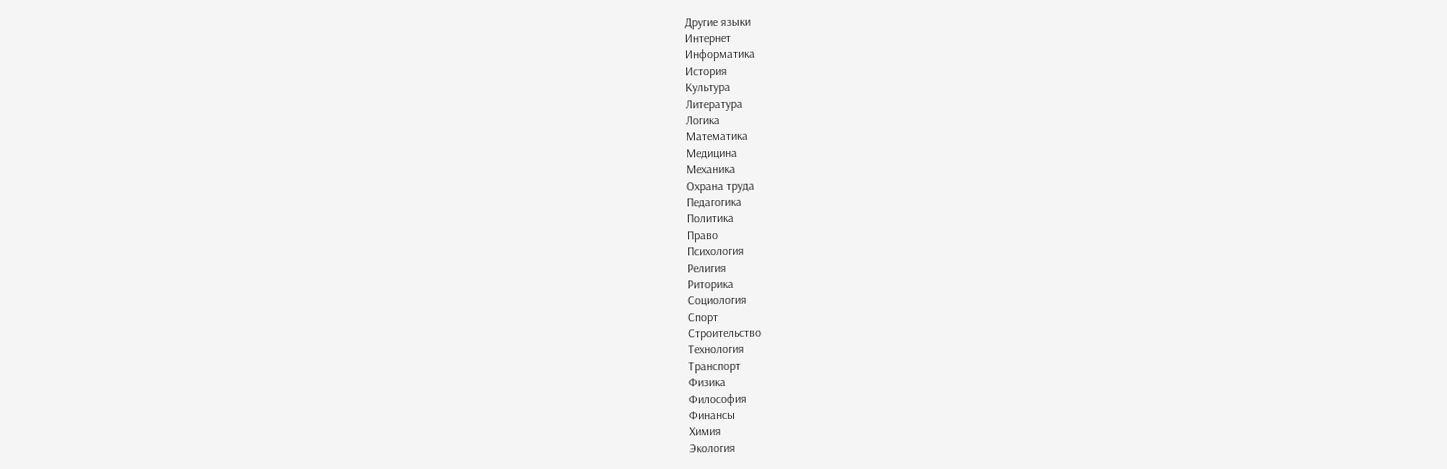Другие языки
Интернет
Информатика
История
Культура
Литература
Логика
Математика
Медицина
Механика
Охрана труда
Педагогика
Политика
Право
Психология
Религия
Риторика
Социология
Спорт
Строительство
Технология
Транспорт
Физика
Философия
Финансы
Химия
Экология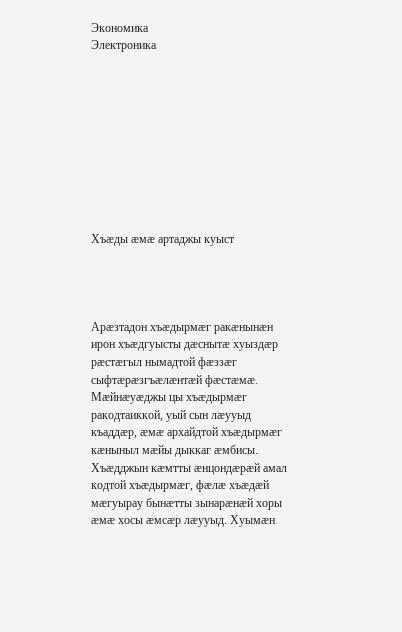Экономика
Электроника










Хъæды æмæ артаджы куыст




Арæзтадон хъæдырмæг ракæнынæн ирон хъæдгуысты дæснытæ хуыздæр рæстæгыл нымадтой фæззæг сыфтæрæзгъæлæнтæй фæстæмæ. Мæйнæуæджы цы хъæдырмæг ракодтаиккой, уый сын лæууыд къаддæр, æмæ архайдтой хъæдырмæг кæныныл мæйы дыккаг æмбисы. Хъæдджын кæмтты æнцондæрæй амал кодтой хъæдырмæг, фæлæ хъæдæй мæгуырау бынæтты зынарæнæй хоры æмæ хосы æмсæр лæууыд. Хуымæн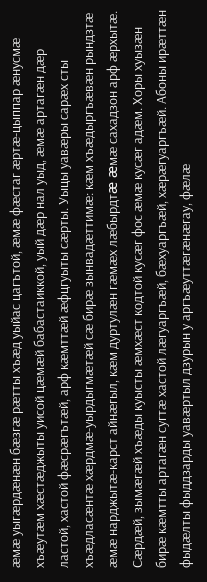æмæ уыгæрдæнæн бæзгæ рæтты хъæд уыйас цагътой, æмæ фæстаг æртæ-цыппар æнусмæ хъæутæм хæстæджыты уисой цæмæй бабастаиккой, уый дæр нал уыд, æмæ артагæн дæр ластой, хастой фæсрæгътæй, арф кæмттæй æфцгуыты сæрты. Уыцы уавæры сарæх сты хъæдласæнтæ хæрдмæ-уырдыгмæтæй сæ бирæ зынвадæттимæ: кæм хъæдыргъæвæн рындзтæ æмæ нарджытæ-карст айнæгыл, кæм дуртулæн гæмæх лæбырдтæ æмæ сахадзон арф æрхытæ. Сæрдæй, зымæгæй хъæды куысты æмхæст кодтой кусæг фос æмæ кусæг адæм. Хоры хуызæн бирæ кæмтты артагæн сугтæ хастой лæгуаргъæй, бæхуаргъæй, хæрæгуаргъæй. Абоны ирæттæн фыдæлты фыддзарды уавæртыл дзурын у аргъæуттæгæнæгау, фæлæ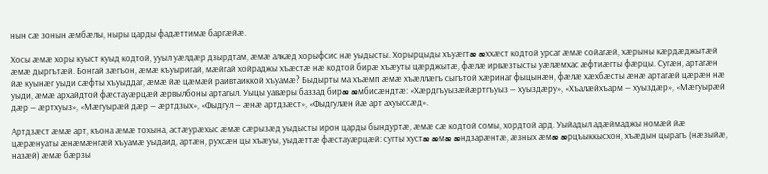нын сæ зонын æмбæлы, ныры царды фадæттимæ баргæйæ.

Хосы æмæ хоры куыст куыд кодтой, ууыл уæлдæр дзырдтам, æмæ алкæд хорыфсис нæ уыдысты. Хорырцыды хъуæгтæ æххæст кодтой урсаг æмæ сойагæй, хæрыны кæрдæджытæй æмæ дыргътæй. Бонгай зæгъон, æмæ къуыригай, мæйгай хойраджы хъæстæ нæ кодтой бирæ хъæуты цæрджытæ, фæлæ ирвæзтысты уæлæмхас æфтиæгты фæрцы. Сугæн, артагæн йæ куынæг уыди сæфты хъуыддаг, æмæ йæ цæмæй раивтаиккой хъуамæ? Быдырты ма хъæмп æмæ хъæллæгъ сыгътой хæринаг фыцынæн, фæлæ хæхбæсты æнæ артагæй цæрæн нæ уыди, æмæ архайдтой фæстауæрцæй æрвылбоны артагыл. Уыцы уавæры баззад бирæ æмбисæндтæ: «Хæрдгъуызæйæртгъуыз — хуыздæру», «Хъалæйхъарм — хуыздæр», «Мæгуырæй дæр — æртхуыз», «Мæгуырæй дæр — æртдзых», «Фыдгул — æнæ артдзæст», «Фыдгулæн йæ арт ахуыссæд».

Артдзæст æмæ арт, къона æмæ тохына, астæурæхыс æмæ сæрызæд уыдысты ирон царды бындуртæ, æмæ сæ кодтой сомы, хордтой ард. Уыйадыл адæймаджы номæй йæ цæрæнуаты æнæмæнгæй хъуамæ уыдаид, артæн, рухсæн цы хъæуы, уыдæттæ фæстауæрцæй: сугты хустæ æмæ æндзарæнтæ, æзных æмæ æрцъыккысхон, хъæдын цырагъ (нæзыйæ, назæй) æмæ бæрзы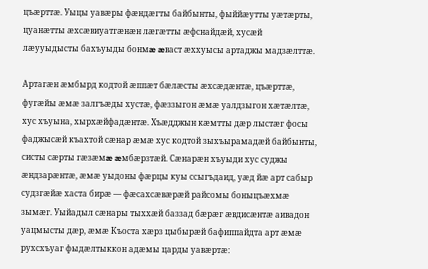цъæрттæ. Уыцы уавæры фæндæгты байбынты, фыййæутты уæтæрты, цуанæтты æхсæвиуатгæнæн лæгæтты æфснайдæй, хусæй лæууыдысты бахъуыды бонмæ æваст æххуысы артаджы мадзæлттæ.

Артагæн æмбырд кодтой æппæт бæлæсты æхсæдæнтæ, цъæрттæ, фугæйы æмæ залгъæды хустæ, фæззыгон æмæ уалдзыгон хæтæлтæ, хус хъуына, хырхæйфадæнтæ. Хъæдджын кæмтты дæр лыстæг фосы фаджысæй къахтой сæнар æмæ хус кодтой зыхъырамадæй байбынты, систы сæрты гæзæмæ æмбæрзтæй. Сæнарæн хъуыди хус суджы æндзарæнтæ, æмæ уыдоны фæрцы куы ссыгъдаид, уæд йæ арт сабыр судзгæйæ хаста бирæ — фæсахсæвæрæй райсомы боныцъæхмæ зымæг. Уыйадыл сæнары тыххæй баззад бæрæг æвдисæнтæ аивадон уацмысты дæр, æмæ Къоста хæрз цыбырæй бафиппайдта арт æмæ рухсхъуаг фыдæлтыккон адæмы царды уавæртæ: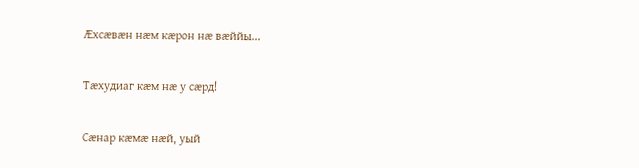Æхсæвæн нæм кæрон нæ вæййы...

Тæхудиаг кæм нæ у сæрд!

Сæнар кæмæ нæй, уый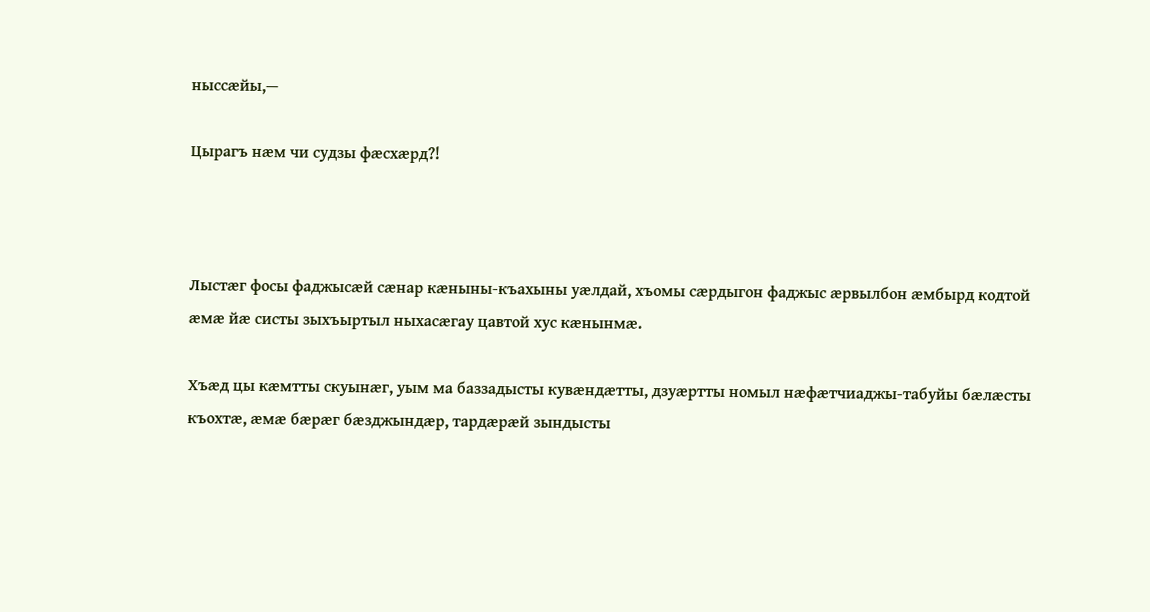ныссæйы,—

Цырагъ нæм чи судзы фæсхæрд?!



Лыстæг фосы фаджысæй сæнар кæныны-къахыны уæлдай, хъомы сæрдыгон фаджыс æрвылбон æмбырд кодтой æмæ йæ систы зыхъыртыл ныхасæгау цавтой хус кæнынмæ.

Хъæд цы кæмтты скуынæг, уым ма баззадысты кувæндæтты, дзуæртты номыл нæфæтчиаджы-табуйы бæлæсты къохтæ, æмæ бæрæг бæзджындæр, тардæрæй зындысты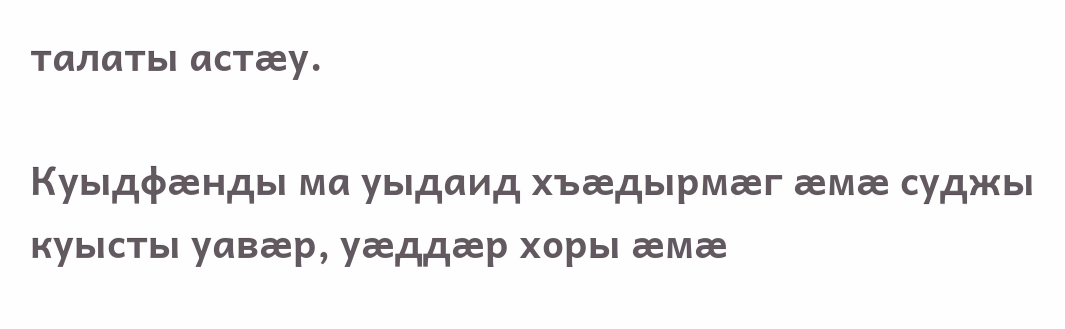талаты астæу.

Куыдфæнды ма уыдаид хъæдырмæг æмæ суджы куысты уавæр, уæддæр хоры æмæ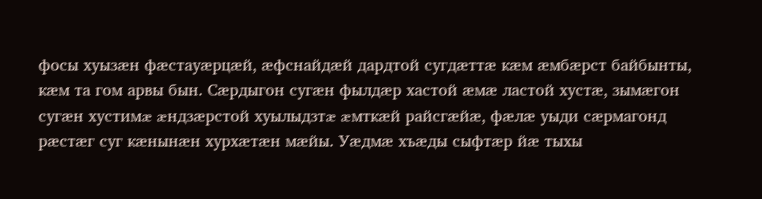фосы хуызæн фæстауæрцæй, æфснайдæй дардтой сугдæттæ кæм æмбæрст байбынты, кæм та гом арвы бын. Сæрдыгон сугæн фылдæр хастой æмæ ластой хустæ, зымæгон сугæн хустимæ æндзæрстой хуылыдзтæ æмткæй райсгæйæ, фæлæ уыди сæрмагонд рæстæг суг кæнынæн хурхæтæн мæйы. Уæдмæ хъæды сыфтæр йæ тыхы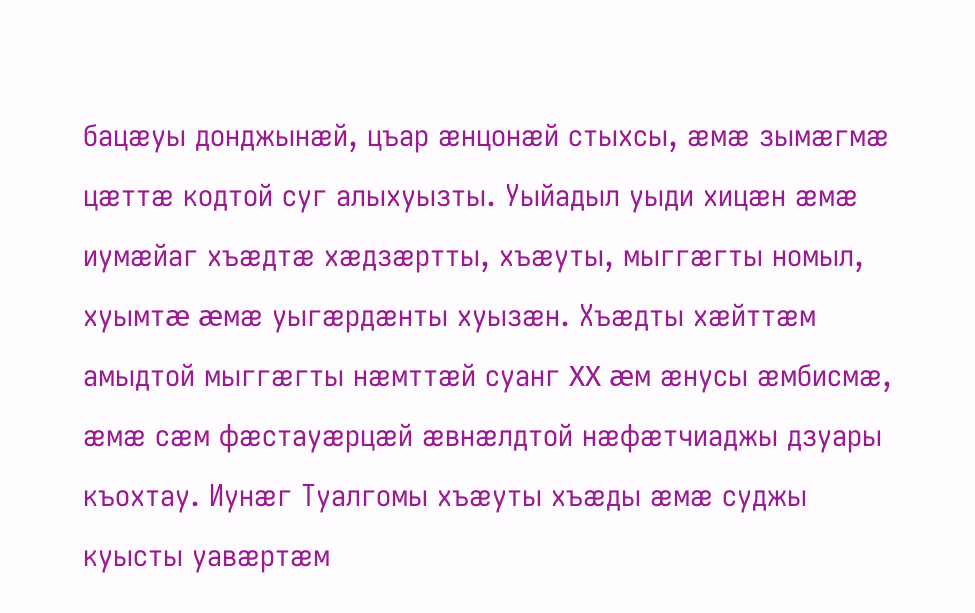бацæуы донджынæй, цъар æнцонæй стыхсы, æмæ зымæгмæ цæттæ кодтой суг алыхуызты. Уыйадыл уыди хицæн æмæ иумæйаг хъæдтæ хæдзæртты, хъæуты, мыггæгты номыл, хуымтæ æмæ уыгæрдæнты хуызæн. Хъæдты хæйттæм амыдтой мыггæгты нæмттæй суанг XX æм æнусы æмбисмæ, æмæ сæм фæстауæрцæй æвнæлдтой нæфæтчиаджы дзуары къохтау. Иунæг Туалгомы хъæуты хъæды æмæ суджы куысты уавæртæм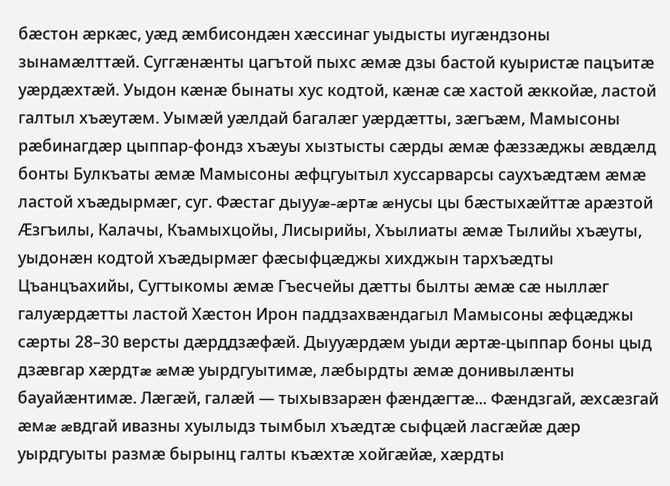бæстон æркæс, уæд æмбисондæн хæссинаг уыдысты иугæндзоны зынамæлттæй. Суггæнæнты цагътой пыхс æмæ дзы бастой куыристæ пацъитæ уæрдæхтæй. Уыдон кæнæ бынаты хус кодтой, кæнæ сæ хастой æккойæ, ластой галтыл хъæутæм. Уымæй уæлдай багалæг уæрдæтты, зæгъæм, Мамысоны рæбинагдæр цыппар-фондз хъæуы хызтысты сæрды æмæ фæззæджы æвдæлд бонты Булкъаты æмæ Мамысоны æфцгуытыл хуссарварсы саухъæдтæм æмæ ластой хъæдырмæг, суг. Фæстаг дыууæ-æртæ æнусы цы бæстыхæйттæ арæзтой Æзгъилы, Калачы, Къамыхцойы, Лисырийы, Хъылиаты æмæ Тылийы хъæуты, уыдонæн кодтой хъæдырмæг фæсыфцæджы хихджын тархъæдты Цъанцъахийы, Сугтыкомы æмæ Гъесчейы дæтты былты æмæ сæ ныллæг галуæрдæтты ластой Хæстон Ирон паддзахвæндагыл Мамысоны æфцæджы сæрты 28–30 версты дæрддзæфæй. Дыууæрдæм уыди æртæ-цыппар боны цыд дзæвгар хæрдтæ æмæ уырдгуытимæ, лæбырдты æмæ донивылæнты бауайæнтимæ. Лæгæй, галæй — тыхывзарæн фæндæгтæ... Фæндзгай, æхсæзгай æмæ æвдгай ивазны хуылыдз тымбыл хъæдтæ сыфцæй ласгæйæ дæр уырдгуыты размæ бырынц галты къæхтæ хойгæйæ, хæрдты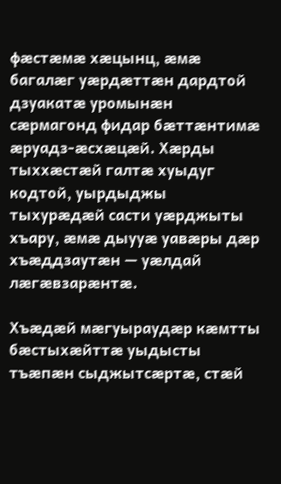фæстæмæ хæцынц, æмæ багалæг уæрдæттæн дардтой дзуакатæ уромынæн сæрмагонд фидар бæттæнтимæ æруадз-æсхæцæй. Хæрды тыххæстæй галтæ хуыдуг кодтой, уырдыджы тыхурæдæй састи уæрджыты хъару, æмæ дыууæ уавæры дæр хъæддзаутæн — уæлдай лæгæвзарæнтæ.

Хъæдæй мæгуыраудæр кæмтты бæстыхæйттæ уыдысты тъæпæн сыджытсæртæ, стæй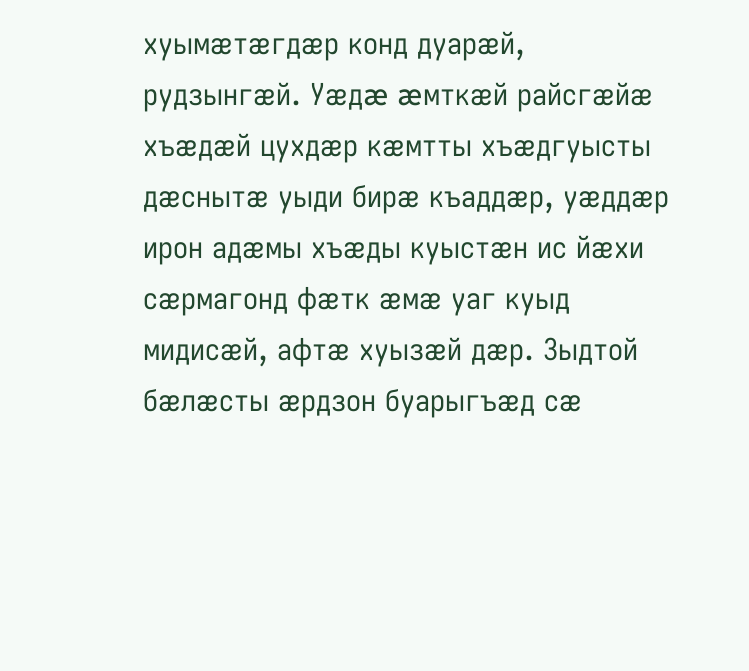хуымæтæгдæр конд дуарæй, рудзынгæй. Уæдæ æмткæй райсгæйæ хъæдæй цухдæр кæмтты хъæдгуысты дæснытæ уыди бирæ къаддæр, уæддæр ирон адæмы хъæды куыстæн ис йæхи сæрмагонд фæтк æмæ уаг куыд мидисæй, афтæ хуызæй дæр. Зыдтой бæлæсты æрдзон буарыгъæд сæ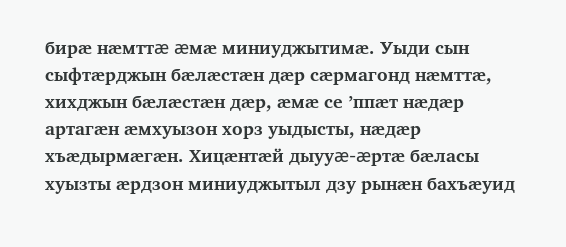бирæ нæмттæ æмæ миниуджытимæ. Уыди сын сыфтæрджын бæлæстæн дæр сæрмагонд нæмттæ, хихджын бæлæстæн дæр, æмæ се ’ппæт нæдæр артагæн æмхуызон хорз уыдысты, нæдæр хъæдырмæгæн. Хицæнтæй дыууæ-æртæ бæласы хуызты æрдзон миниуджытыл дзу рынæн бахъæуид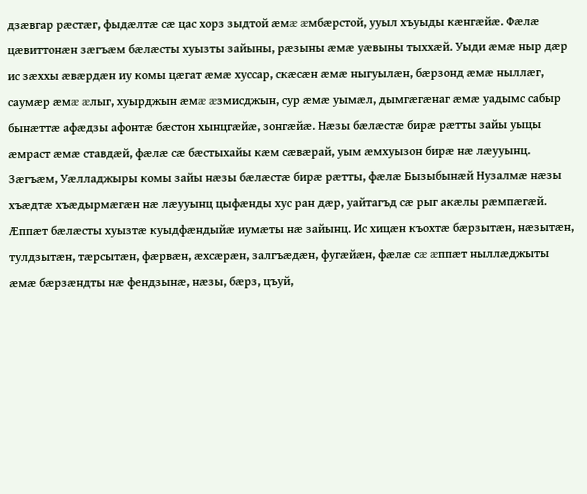дзæвгар рæстæг, фыдæлтæ сæ цас хорз зыдтой æмæ æмбæрстой, ууыл хъуыды кæнгæйæ. Фæлæ цæвиттонæн зæгъæм бæлæсты хуызты зайыны, рæзыны æмæ уæвыны тыххæй. Уыди æмæ ныр дæр ис зæххы æвæрдæн иу комы цæгат æмæ хуссар, скæсæн æмæ ныгуылæн, бæрзонд æмæ ныллæг, саумæр æмæ æлыг, хуырджын æмæ æзмисджын, сур æмæ уымæл, дымгæгæнаг æмæ уадымс сабыр бынæттæ афæдзы афонтæ бæстон хынцгæйæ, зонгæйæ. Нæзы бæлæстæ бирæ рæтты зайы уыцы æмраст æмæ ставдæй, фæлæ сæ бæстыхайы кæм сæвæрай, уым æмхуызон бирæ нæ лæууынц. Зæгъæм, Уæлладжыры комы зайы нæзы бæлæстæ бирæ рæтты, фæлæ Бызыбынæй Нузалмæ нæзы хъæдтæ хъæдырмæгæн нæ лæууынц цыфæнды хус ран дæр, уайтагъд сæ рыг акæлы рæмпæгæй. Æппæт бæлæсты хуызтæ куыдфæндыйæ иумæты нæ зайынц. Ис хицæн къохтæ бæрзытæн, нæзытæн, тулдзытæн, тæрсытæн, фæрвæн, æхсæрæн, залгъæдæн, фугæйæн, фæлæ сæ æппæт ныллæджыты æмæ бæрзæндты нæ фендзынæ, нæзы, бæрз, цъуй,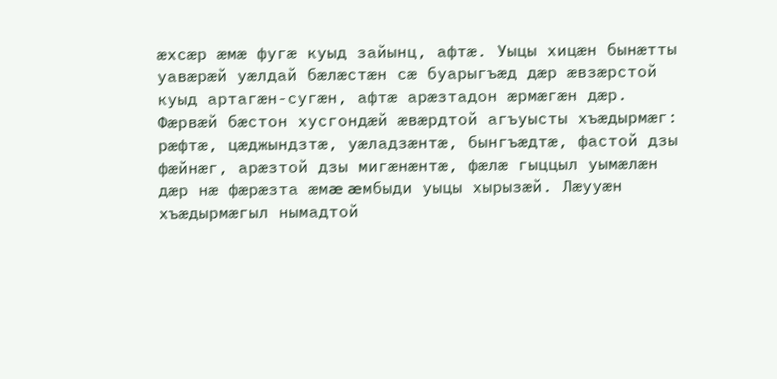æхсæр æмæ фугæ куыд зайынц, афтæ. Уыцы хицæн бынæтты уавæрæй уæлдай бæлæстæн сæ буарыгъæд дæр æвзæрстой куыд артагæн-сугæн, афтæ арæзтадон æрмæгæн дæр. Фæрвæй бæстон хусгондæй æвæрдтой агъуысты хъæдырмæг: рæфтæ, цæджындзтæ, уæладзæнтæ, бынгъæдтæ, фастой дзы фæйнæг, арæзтой дзы мигæнæнтæ, фæлæ гыццыл уымæлæн дæр нæ фæрæзта æмæ æмбыди уыцы хырызæй. Лæууæн хъæдырмæгыл нымадтой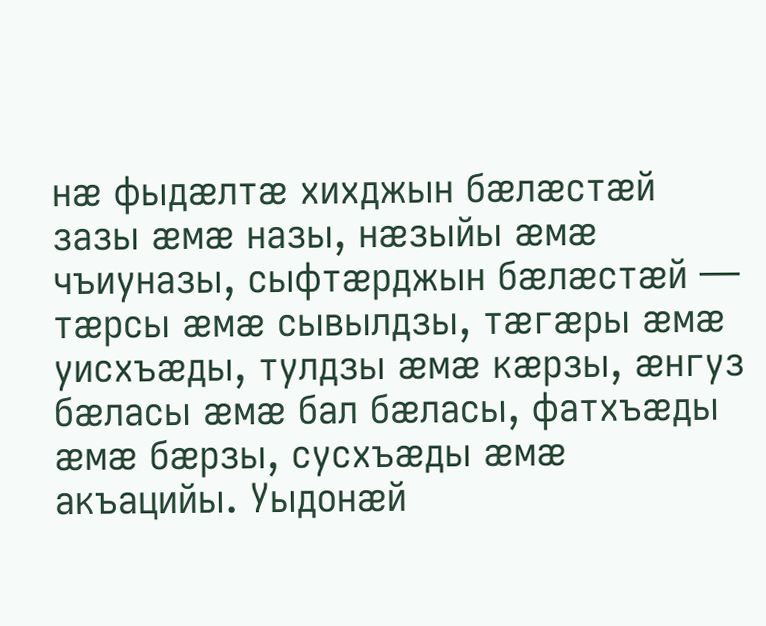нæ фыдæлтæ хихджын бæлæстæй зазы æмæ назы, нæзыйы æмæ чъиуназы, сыфтæрджын бæлæстæй — тæрсы æмæ сывылдзы, тæгæры æмæ уисхъæды, тулдзы æмæ кæрзы, æнгуз бæласы æмæ бал бæласы, фатхъæды æмæ бæрзы, сусхъæды æмæ акъацийы. Уыдонæй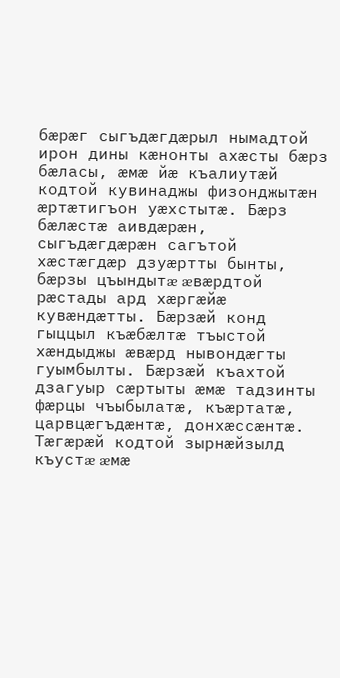бæрæг сыгъдæгдæрыл нымадтой ирон дины кæнонты ахæсты бæрз бæласы, æмæ йæ къалиутæй кодтой кувинаджы физонджытæн æртæтигъон уæхстытæ. Бæрз бæлæстæ аивдæрæн, сыгъдæгдæрæн сагътой хæстæгдæр дзуæртты бынты, бæрзы цъындытæ æвæрдтой рæстады ард хæргæйæ кувæндæтты. Бæрзæй конд гыццыл къæбæлтæ тъыстой хæндыджы æвæрд нывондæгты гуымбылты. Бæрзæй къахтой дзагуыр сæртыты æмæ тадзинты фæрцы чъыбылатæ, къæртатæ, царвцæгъдæнтæ, донхæссæнтæ. Тæгæрæй кодтой зырнæйзылд къустæ æмæ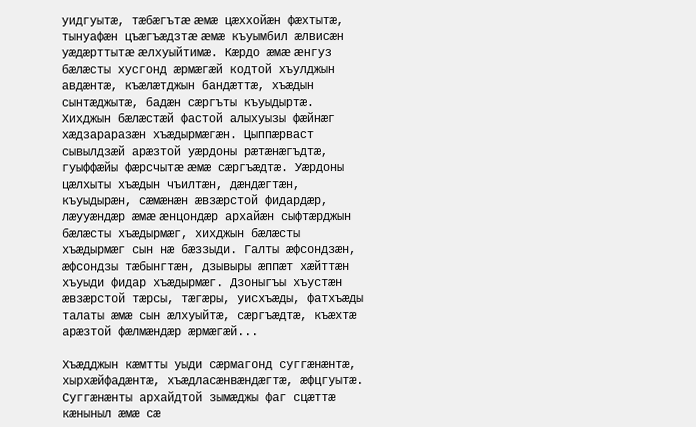уидгуытæ, тæбæгътæ æмæ цæххойæн фæхтытæ, тынуафæн цъæгъæдзтæ æмæ къуымбил æлвисæн уæдæрттытæ æлхуыйтимæ. Кæрдо æмæ æнгуз бæлæсты хусгонд æрмæгæй кодтой хъулджын авдæнтæ, къæлæтджын бандæттæ, хъæдын сынтæджытæ, бадæн сæргъты къуыдыртæ. Хихджын бæлæстæй фастой алыхуызы фæйнæг хæдзараразæн хъæдырмæгæн. Цыппæрваст сывылдзæй арæзтой уæрдоны рæтæнæгъдтæ, гуыффæйы фæрсчытæ æмæ сæргъæдтæ. Уæрдоны цæлхыты хъæдын чъилтæн, дæндæгтæн, къуыдырæн, сæмæнæн æвзæрстой фидардæр, лæууæндæр æмæ æнцондæр архайæн сыфтæрджын бæлæсты хъæдырмæг, хихджын бæлæсты хъæдырмæг сын нæ бæззыди. Галты æфсондзæн, æфсондзы тæбынгтæн, дзывыры æппæт хæйттæн хъуыди фидар хъæдырмæг. Дзоныгъы хъустæн æвзæрстой тæрсы, тæгæры, уисхъæды, фатхъæды талаты æмæ сын æлхуыйтæ, сæргъæдтæ, къæхтæ арæзтой фæлмæндæр æрмæгæй...

Хъæдджын кæмтты уыди сæрмагонд суггæнæнтæ, хырхæйфадæнтæ, хъæдласæнвæндæгтæ, æфцгуытæ. Суггæнæнты архайдтой зымæджы фаг сцæттæ кæныныл æмæ сæ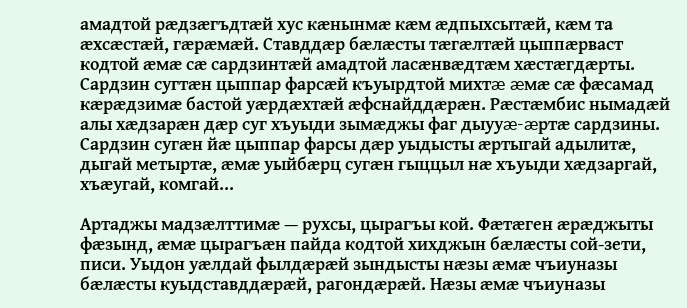амадтой рæдзæгъдтæй хус кæнынмæ кæм æдпыхсытæй, кæм та æхсæстæй, гæрæмæй. Ставддæр бæлæсты тæгæлтæй цыппæрваст кодтой æмæ сæ сардзинтæй амадтой ласæнвæдтæм хæстæгдæрты. Сардзин сугтæн цыппар фарсæй къуырдтой михтæ æмæ сæ фæсамад кæрæдзимæ бастой уæрдæхтæй æфснайддæрæн. Рæстæмбис нымадæй алы хæдзарæн дæр суг хъуыди зымæджы фаг дыууæ-æртæ сардзины. Сардзин сугæн йæ цыппар фарсы дæр уыдысты æртыгай адылитæ, дыгай метыртæ, æмæ уыйбæрц сугæн гыццыл нæ хъуыди хæдзаргай, хъæугай, комгай...

Артаджы мадзæлттимæ — рухсы, цырагъы кой. Фæтæген æрæджыты фæзынд, æмæ цырагъæн пайда кодтой хихджын бæлæсты сой-зети, писи. Уыдон уæлдай фылдæрæй зындысты нæзы æмæ чъиуназы бæлæсты куыдставддæрæй, рагондæрæй. Нæзы æмæ чъиуназы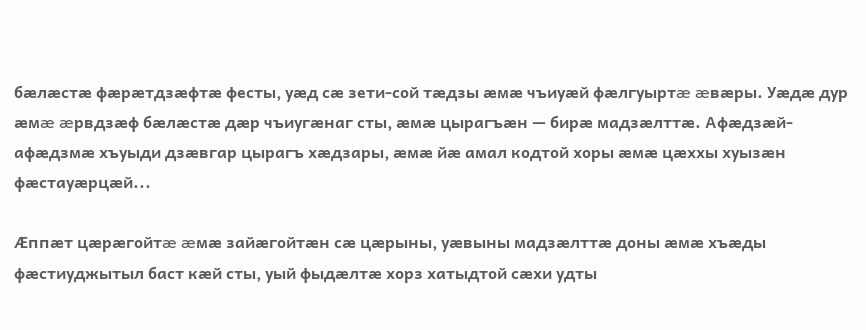бæлæстæ фæрæтдзæфтæ фесты, уæд сæ зети-сой тæдзы æмæ чъиуæй фæлгуыртæ æвæры. Уæдæ дур æмæ æрвдзæф бæлæстæ дæр чъиугæнаг сты, æмæ цырагъæн — бирæ мадзæлттæ. Афæдзæй-афæдзмæ хъуыди дзæвгар цырагъ хæдзары, æмæ йæ амал кодтой хоры æмæ цæххы хуызæн фæстауæрцæй...

Æппæт цæрæгойтæ æмæ зайæгойтæн сæ цæрыны, уæвыны мадзæлттæ доны æмæ хъæды фæстиуджытыл баст кæй сты, уый фыдæлтæ хорз хатыдтой сæхи удты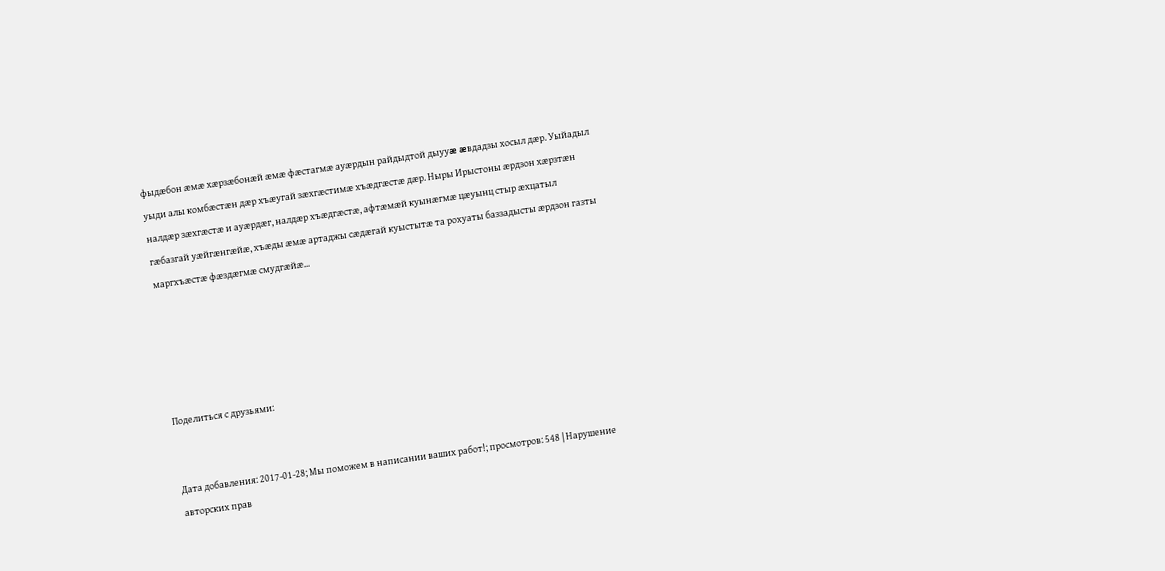фыдæбон æмæ хæрзæбонæй æмæ фæстагмæ ауæрдын райдыдтой дыууæ æвдадзы хосыл дæр. Уыйадыл уыди алы комбæстæн дæр хъæугай зæхгæстимæ хъæдгæстæ дæр. Ныры Ирыстоны æрдзон хæрзтæн налдæр зæхгæстæ и ауæрдæг, налдæр хъæдгæстæ, афтæмæй куынæгмæ цæуынц стыр æхцатыл гæбазгай уæйгæнгæйæ, хъæды æмæ артаджы сæдæгай куыстытæ та рохуаты баззадысты æрдзон газты маргхъæстæ фæздæгмæ смудгæйæ...





Поделиться с друзьями:


Дата добавления: 2017-01-28; Мы поможем в написании ваших работ!; просмотров: 548 | Нарушение авторских прав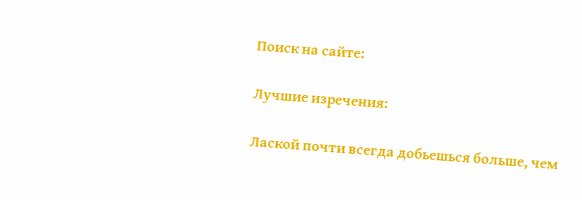Поиск на сайте:

Лучшие изречения:

Лаской почти всегда добьешься больше, чем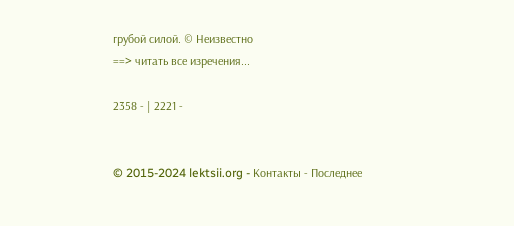грубой силой. © Неизвестно
==> читать все изречения...

2358 - | 2221 -


© 2015-2024 lektsii.org - Контакты - Последнее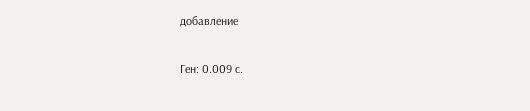добавление

Ген: 0.009 с.